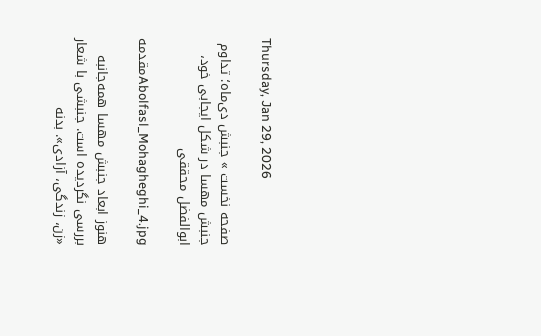Thursday, Jan 29, 2026

صفحه نخست » جنبش دی‌ماه؛ تداوم جنبش مهسا در شکل ایجابی خود، ابوالفضل محققی

Abolfasl_Mohagheghi_4.jpgمقدمه

هنوز ابعاد جنبش مهسا همه‌جانبه بررسی نگردیده است. جنبشی با شعار «زن، زندگی، آزادی». بدنه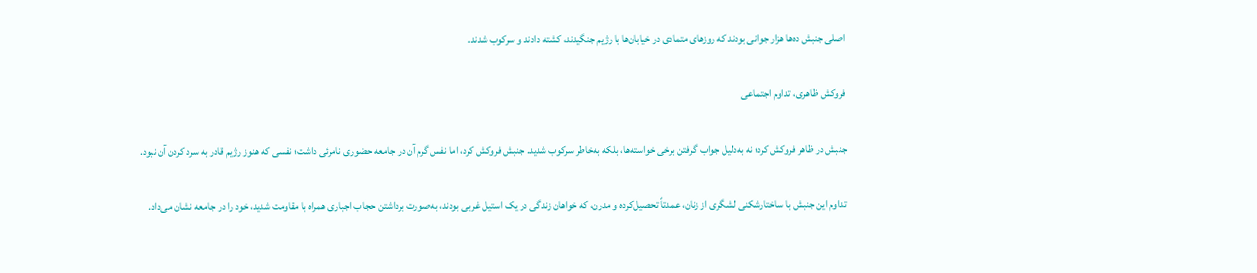اصلی جنبش ده‌ها هزار جوانی بودند که روزهای متمادی در خیابان‌ها با رژیم جنگیدند، کشته دادند و سرکوب شدند.

فروکش ظاهری، تداوم اجتماعی

جنبش در ظاهر فروکش کرد؛ نه به‌دلیل جواب گرفتن برخی خواسته‌ها، بلکه به‌خاطر سرکوب شدید. جنبش فروکش کرد، اما نفس گرم آن در جامعه حضوری نامرئی داشت؛ نفسی که هنوز رژیم قادر به سرد کردن آن نبود.

تداوم این جنبش با ساختارشکنی لشگری از زنان، عمدتاً تحصیل‌کرده و مدرن، که خواهان زندگی در یک استیل غربی بودند، به‌صورت برداشتن حجاب اجباری همراه با مقاومت شدید، خود را در جامعه نشان می‌داد.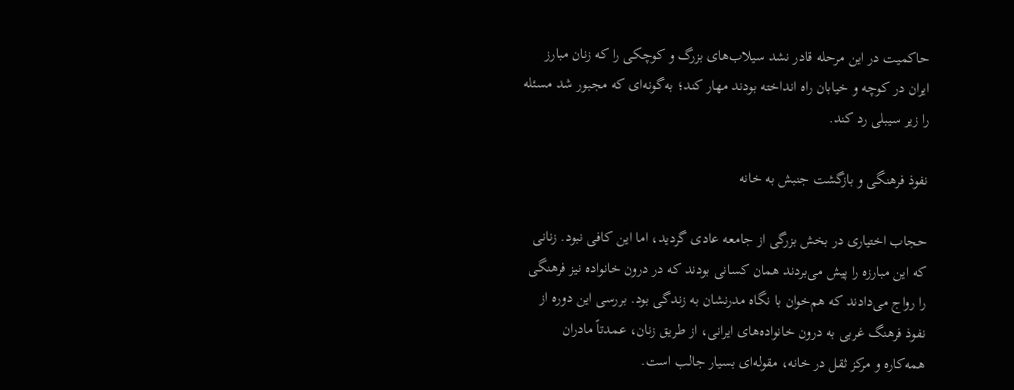حاکمیت در این مرحله قادر نشد سیلاب‌های بزرگ و کوچکی را که زنان مبارز ایران در کوچه و خیابان راه انداخته بودند مهار کند؛ به‌گونه‌ای که مجبور شد مسئله را زیر سیبلی رد کند.

نفوذ فرهنگی و بازگشت جنبش به خانه

حجاب اختیاری در بخش بزرگی از جامعه عادی گردید، اما این کافی نبود. زنانی که این مبارزه را پیش می‌بردند همان کسانی بودند که در درون خانواده نیز فرهنگی را رواج می‌دادند که هم‌خوان با نگاه مدرنشان به زندگی بود. بررسی این دوره از نفوذ فرهنگ غربی به درون خانواده‌های ایرانی، از طریق زنان، عمدتاً مادران همه‌کاره و مرکز ثقل در خانه، مقوله‌ای بسیار جالب است.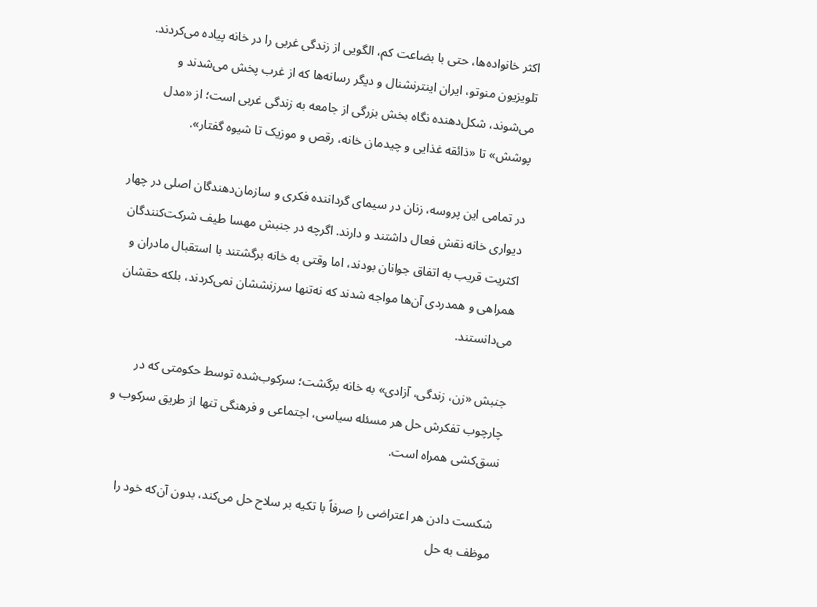اکثر خانواده‌ها، حتی با بضاعت کم، الگویی از زندگی غربی را در خانه پیاده می‌کردند. تلویزیون منوتو، ایران اینترنشنال و دیگر رسانه‌ها که از غرب پخش می‌شدند و می‌شوند، شکل‌دهنده نگاه بخش بزرگی از جامعه به زندگی غربی است؛ از «مدل پوشش» تا «ذائقه غذایی و چیدمان خانه، رقص و موزیک تا شیوه گفتار».

در تمامی این پروسه، زنان در سیمای گرداننده فکری و سازمان‌دهندگان اصلی در چهار دیواری خانه نقش فعال داشتند و دارند. اگرچه در جنبش مهسا طیف شرکت‌کنندگان اکثریت قریب به اتفاق جوانان بودند، اما وقتی به خانه برگشتند با استقبال مادران و همراهی و همدردی آن‌ها مواجه شدند که نه‌تنها سرزنششان نمی‌کردند، بلکه حقشان می‌دانستند.

جنبش «زن، زندگی، آزادی» به خانه برگشت؛ سرکوب‌شده توسط حکومتی که در چارچوب تفکرش حل هر مسئله سیاسی، اجتماعی و فرهنگی تنها از طریق سرکوب و نسق‌کشی همراه است.

شکست دادن هر اعتراضی را صرفاً با تکیه بر سلاح حل می‌کند، بدون آن‌که خود را موظف به حل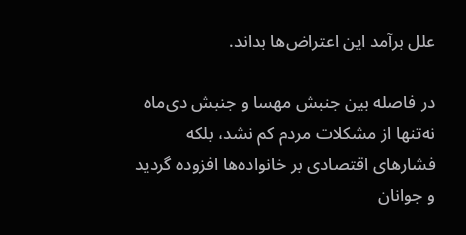علل برآمد این اعتراض‌ها بداند.

در فاصله بین جنبش مهسا و جنبش دی‌ماه نه‌تنها از مشکلات مردم کم نشد، بلکه فشارهای اقتصادی بر خانواده‌ها افزوده گردید و جوانان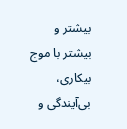بیشتر و بیشتر با موج بیکاری، بی‌آیندگی و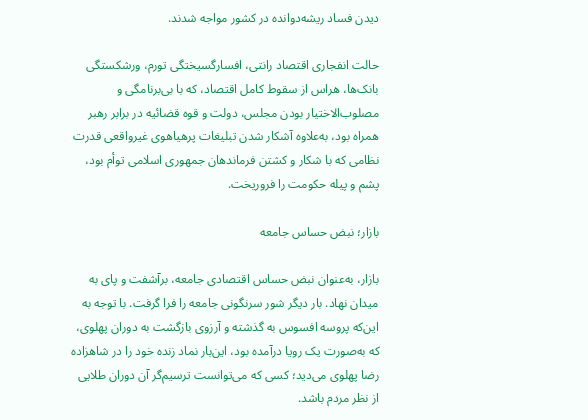دیدن فساد ریشه‌دوانده در کشور مواجه شدند.

حالت انفجاری اقتصاد رانتی، افسارگسیختگی تورم، ورشکستگی بانک‌ها، هراس از سقوط کامل اقتصاد، که با بی‌برنامگی و مصلوب‌الاختیار بودن مجلس، دولت و قوه قضائیه در برابر رهبر همراه بود، به‌علاوه آشکار شدن تبلیغات پرهیاهوی غیرواقعی قدرت نظامی که با شکار و کشتن فرماندهان جمهوری اسلامی توأم بود، پشم و پیله حکومت را فروریخت.

بازار؛ نبض حساس جامعه

بازار، به‌عنوان نبض حساس اقتصادی جامعه، برآشفت و پای به میدان نهاد. بار دیگر شور سرنگونی جامعه را فرا گرفت. با توجه به این‌که پروسه افسوس به گذشته و آرزوی بازگشت به دوران پهلوی، که به‌صورت یک رویا درآمده بود، این‌بار نماد زنده خود را در شاهزاده رضا پهلوی می‌دید؛ کسی که می‌توانست ترسیم‌گر آن دوران طلایی از نظر مردم باشد.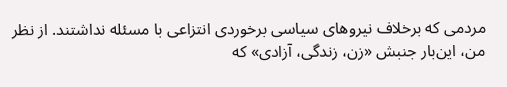مردمی که برخلاف نیروهای سیاسی برخوردی انتزاعی با مسئله نداشتند. از نظر من، این‌بار جنبش «زن، زندگی، آزادی» که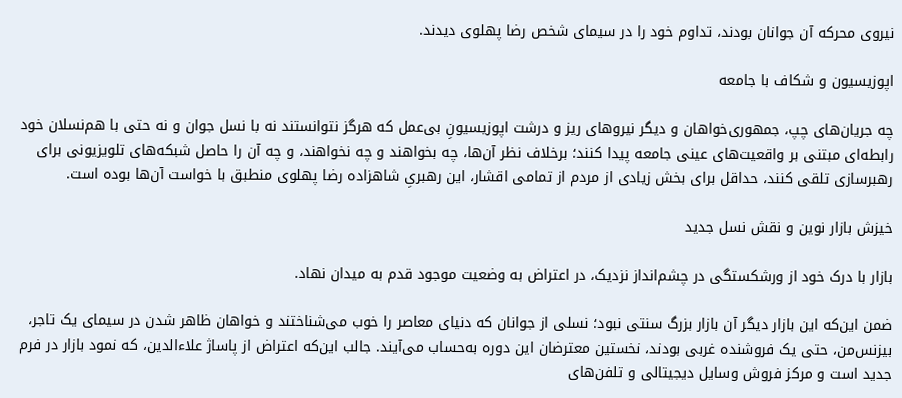نیروی محرکه آن جوانان بودند، تداوم خود را در سیمای شخص رضا پهلوی دیدند.

اپوزیسیون و شکاف با جامعه

چه جریان‌های چپ، جمهوری‌خواهان و دیگر نیروهای ریز و درشت اپوزیسیونِ بی‌عمل که هرگز نتوانستند نه با نسل جوان و نه حتی با هم‌نسلان خود رابطه‌ای مبتنی بر واقعیت‌های عینی جامعه پیدا کنند؛ برخلاف نظر آن‌ها، چه بخواهند و چه نخواهند، و چه آن را حاصل شبکه‌های تلویزیونی برای رهبرسازی تلقی کنند، حداقل برای بخش زیادی از مردم از تمامی اقشار، این رهبریِ شاهزاده رضا پهلوی منطبق با خواست آن‌ها بوده است.

خیزش بازار نوین و نقش نسل جدید

بازار با درک خود از ورشکستگی در چشم‌انداز نزدیک، در اعتراض به وضعیت موجود قدم به میدان نهاد.

ضمن این‌که این بازار دیگر آن بازار بزرگ سنتی نبود؛ نسلی از جوانان که دنیای معاصر را خوب می‌شناختند و خواهان ظاهر شدن در سیمای یک تاجر، بیزنس‌من، حتی یک فروشنده غربی بودند، نخستین معترضان این دوره به‌حساب می‌آیند. جالب این‌که اعتراض از پاساژ علاءالدین، که نمود بازار در فرم جدید است و مرکز فروش وسایل دیجیتالی و تلفن‌های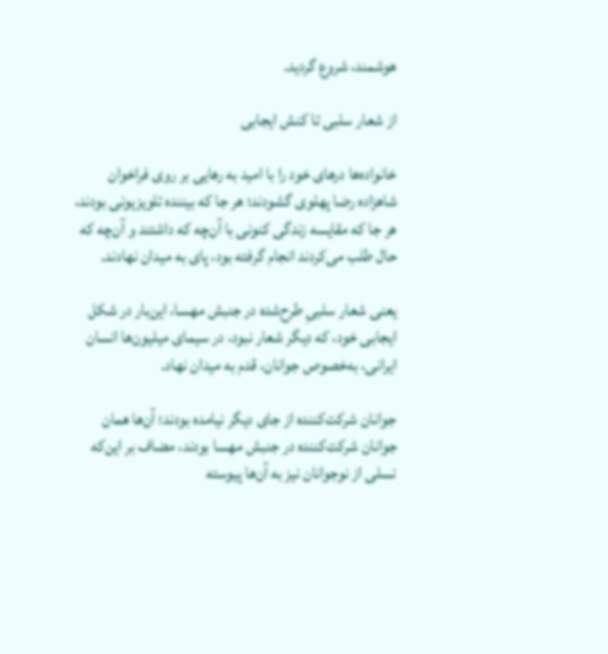هوشمند، شروع گردید.

از شعار سلبی تا کنش ایجابی

خانواده‌ها درهای خود را با امید به رهایی بر روی فراخوان شاهزاده رضا پهلوی گشودند؛ هر جا که بیننده تلویزیونی بودند، هر جا که مقایسه زندگی کنونی با آن‌چه که داشتند و آن‌چه که حال طلب می‌کردند انجام گرفته بود، پای به میدان نهادند.

یعنی شعار سلبیِ طرح‌شده در جنبش مهسا، این‌بار در شکل ایجابی خود، که دیگر شعار نبود، در سیمای میلیون‌ها انسان ایرانی، به‌خصوص جوانان، قدم به میدان نهاد.

جوانان شرکت‌کننده از جای دیگر نیامده بودند؛ آن‌ها همان جوانان شرکت‌کننده در جنبش مهسا بودند، مضاف بر این‌که نسلی از نوجوانان نیز به آن‌ها پیوسته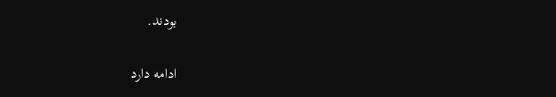بودند.

ادامه دارد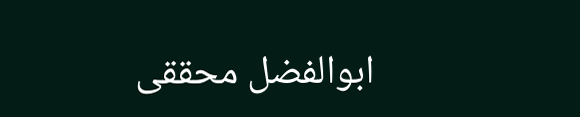ابوالفضل محققی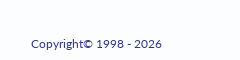Copyright© 1998 - 2026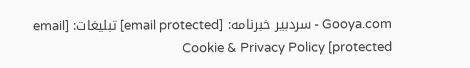Gooya.com - سردبیر خبرنامه: [email protected] تبلیغات: [email protected] Cookie & Privacy Policy